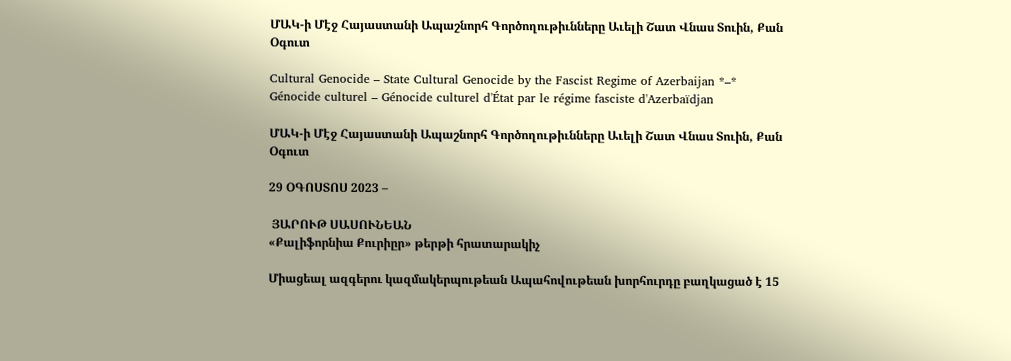ՄԱԿ-ի Մէջ Հայաստանի Ապաշնորհ Գործողութիւնները Աւելի Շատ Վնաս Տուին, Քան Օգուտ

Cultural Genocide – State Cultural Genocide by the Fascist Regime of Azerbaijan *–* Génocide culturel – Génocide culturel d'État par le régime fasciste d'Azerbaïdjan

ՄԱԿ-ի Մէջ Հայաստանի Ապաշնորհ Գործողութիւնները Աւելի Շատ Վնաս Տուին, Քան Օգուտ

29 ՕԳՈՍՏՈՍ 2023 –

 ՅԱՐՈՒԹ ՍԱՍՈՒՆԵԱՆ
«Քալիֆորնիա Քուրիըր» թերթի հրատարակիչ

Միացեալ ազգերու կազմակերպութեան Ապահովութեան խորհուրդը բաղկացած է 15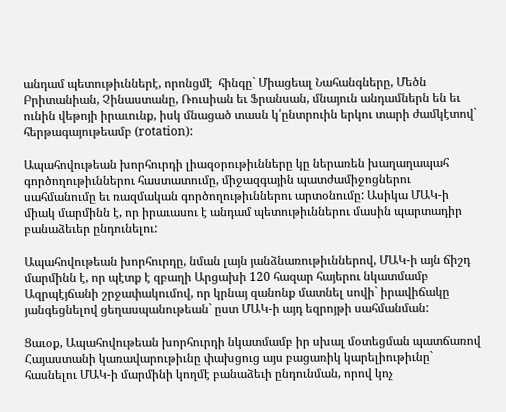անդամ պետութիւններէ, որոնցմէ  հինգը` Միացեալ Նահանգները, Մեծն Բրիտանիան, Չինաստանը, Ռուսիան եւ Ֆրանսան, մնայուն անդամներն են եւ ունին վեթոյի իրաւունք, իսկ մնացած տասն կ՛ընտրուին երկու տարի ժամկէտով` հերթագայութեամբ (rotation):

Ապահովութեան խորհուրդի լիազօրութիւնները կը ներառեն խաղաղապահ գործողութիւններու հաստատումը, միջազգային պատժամիջոցներու սահմանումը եւ ռազմական գործողութիւններու արտօնումը: Ասիկա ՄԱԿ-ի միակ մարմինն է, որ իրաւասու է անդամ պետութիւններու մասին պարտադիր բանաձեւեր ընդունելու:

Ապահովութեան խորհուրդը, նման լայն յանձնառութիւններով, ՄԱԿ-ի այն ճիշդ մարմինն է, որ պէտք է զբաղի Արցախի 120 հազար հայերու նկատմամբ Ազրպէյճանի շրջափակումով, որ կրնայ զանոնք մատնել սովի` իրավիճակը յանգեցնելով ցեղասպանութեան` ըստ ՄԱԿ-ի այդ եզրոյթի սահմանման:

Ցաւօք, Ապահովութեան խորհուրդի նկատմամբ իր սխալ մօտեցման պատճառով Հայաստանի կառավարութիւնը փախցուց այս բացառիկ կարելիութիւնը` հասնելու ՄԱԿ-ի մարմինի կողմէ բանաձեւի ընդունման, որով կոչ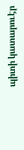պիտի կատարուէր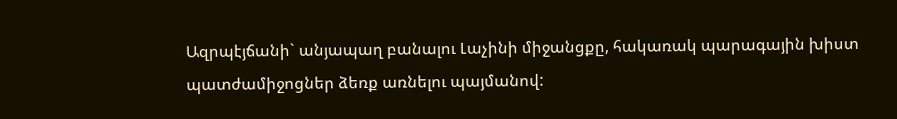Ազրպէյճանի` անյապաղ բանալու Լաչինի միջանցքը, հակառակ պարագային խիստ պատժամիջոցներ ձեռք առնելու պայմանով: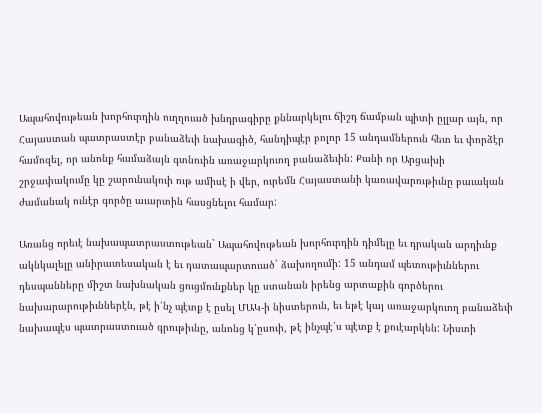Ապահովութեան խորհուրդին ուղղուած խնդրագիրը քննարկելու ճիշդ ճամբան պիտի ըլլար այն, որ Հայաստան պատրաստէր բանաձեւի նախագիծ, հանդիպէր բոլոր 15 անդամներուն հետ եւ փորձէր համոզել, որ անոնք համաձայն գտնուին առաջարկուող բանաձեւին: Քանի որ Արցախի շրջափակումը կը շարունակուի ութ ամիսէ ի վեր, ուրեմն Հայաստանի կառավարութիւնը բաւական ժամանակ ունէր գործը աւարտին հասցնելու համար:

Առանց որեւէ նախապատրաստութեան` Ապահովութեան խորհուրդին դիմելը եւ դրական արդիւնք ակնկալելը անիրատեսական է եւ դատապարտուած` ձախողումի: 15 անդամ պետութիւններու դեսպանները միշտ նախնական ցուցմունքներ կը ստանան իրենց արտաքին գործերու նախարարութիւններէն, թէ ի՛նչ պէտք է ըսել ՄԱԿ-ի նիստերուն, եւ եթէ կայ առաջարկուող բանաձեւի նախապէս պատրաստուած գրութիւնը, անոնց կ՛ըսուի, թէ ինչպէ՛ս պէտք է քուէարկեն: Նիստի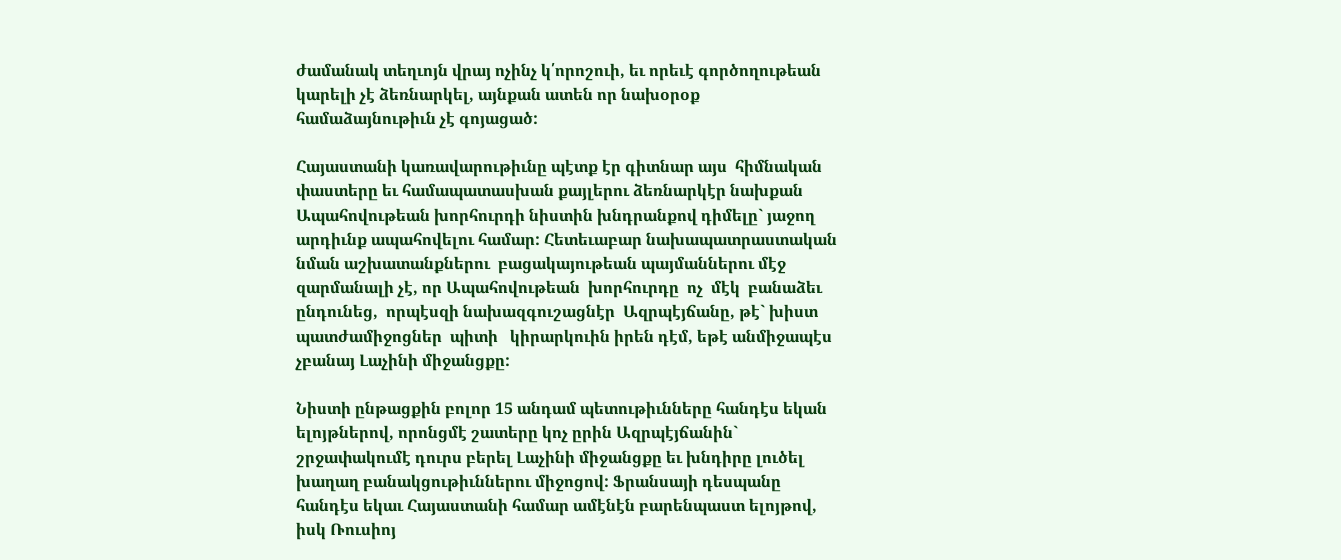ժամանակ տեղւոյն վրայ ոչինչ կ՛որոշուի, եւ որեւէ գործողութեան կարելի չէ ձեռնարկել, այնքան ատեն որ նախօրօք համաձայնութիւն չէ գոյացած:

Հայաստանի կառավարութիւնը պէտք էր գիտնար այս  հիմնական  փաստերը եւ համապատասխան քայլերու ձեռնարկէր նախքան Ապահովութեան խորհուրդի նիստին խնդրանքով դիմելը` յաջող արդիւնք ապահովելու համար: Հետեւաբար նախապատրաստական  նման աշխատանքներու  բացակայութեան պայմաններու մէջ զարմանալի չէ, որ Ապահովութեան  խորհուրդը  ոչ  մէկ  բանաձեւ  ընդունեց,  որպէսզի նախազգուշացնէր  Ազրպէյճանը, թէ` խիստ  պատժամիջոցներ  պիտի   կիրարկուին իրեն դէմ, եթէ անմիջապէս չբանայ Լաչինի միջանցքը:

Նիստի ընթացքին բոլոր 15 անդամ պետութիւնները հանդէս եկան ելոյթներով, որոնցմէ շատերը կոչ ըրին Ազրպէյճանին` շրջափակումէ դուրս բերել Լաչինի միջանցքը եւ խնդիրը լուծել խաղաղ բանակցութիւններու միջոցով: Ֆրանսայի դեսպանը հանդէս եկաւ Հայաստանի համար ամէնէն բարենպաստ ելոյթով, իսկ Ռուսիոյ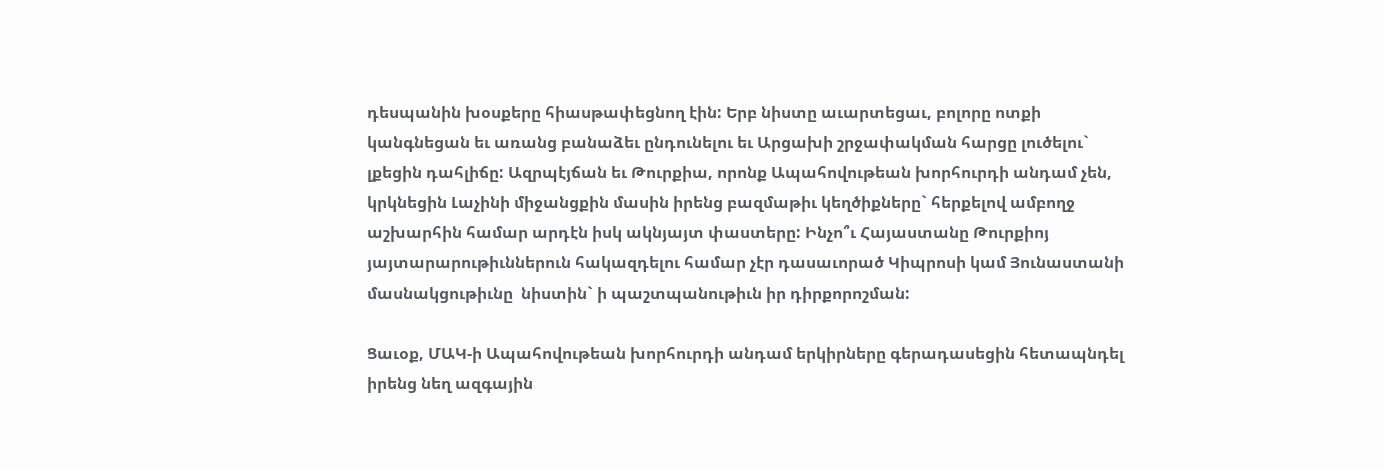դեսպանին խօսքերը հիասթափեցնող էին: Երբ նիստը աւարտեցաւ, բոլորը ոտքի կանգնեցան եւ առանց բանաձեւ ընդունելու եւ Արցախի շրջափակման հարցը լուծելու` լքեցին դահլիճը: Ազրպէյճան եւ Թուրքիա, որոնք Ապահովութեան խորհուրդի անդամ չեն, կրկնեցին Լաչինի միջանցքին մասին իրենց բազմաթիւ կեղծիքները` հերքելով ամբողջ աշխարհին համար արդէն իսկ ակնյայտ փաստերը: Ինչո՞ւ Հայաստանը Թուրքիոյ յայտարարութիւններուն հակազդելու համար չէր դասաւորած Կիպրոսի կամ Յունաստանի մասնակցութիւնը  նիստին` ի պաշտպանութիւն իր դիրքորոշման:

Ցաւօք, ՄԱԿ-ի Ապահովութեան խորհուրդի անդամ երկիրները գերադասեցին հետապնդել իրենց նեղ ազգային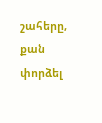շահերը, քան փորձել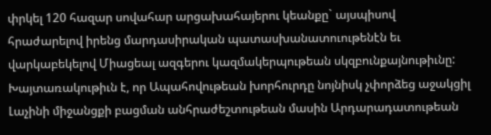փրկել 120 հազար սովահար արցախահայերու կեանքը` այսպիսով հրաժարելով իրենց մարդասիրական պատասխանատուութենէն եւ վարկաբեկելով Միացեալ ազգերու կազմակերպութեան սկզբունքայնութիւնը: Խայտառակութիւն է, որ Ապահովութեան խորհուրդը նոյնիսկ չփորձեց աջակցիլ Լաչինի միջանցքի բացման անհրաժեշտութեան մասին Արդարադատութեան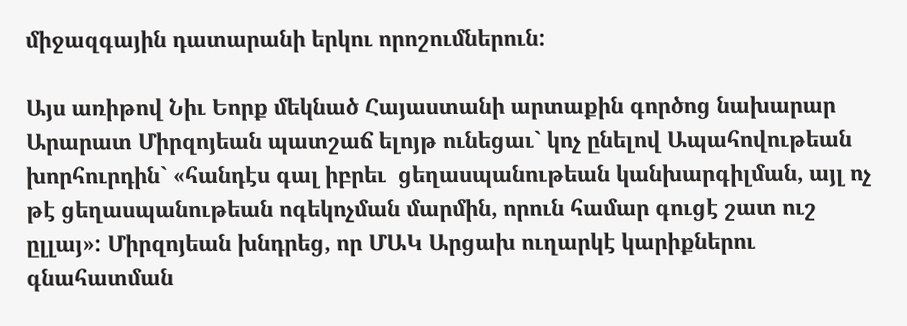միջազգային դատարանի երկու որոշումներուն:

Այս առիթով Նիւ Եորք մեկնած Հայաստանի արտաքին գործոց նախարար Արարատ Միրզոյեան պատշաճ ելոյթ ունեցաւ` կոչ ընելով Ապահովութեան խորհուրդին` «հանդէս գալ իբրեւ  ցեղասպանութեան կանխարգիլման, այլ ոչ թէ ցեղասպանութեան ոգեկոչման մարմին, որուն համար գուցէ շատ ուշ ըլլայ»: Միրզոյեան խնդրեց, որ ՄԱԿ Արցախ ուղարկէ կարիքներու գնահատման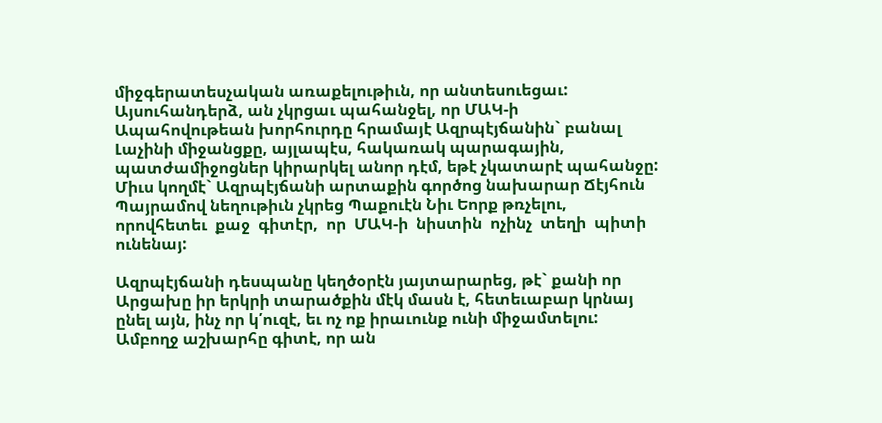միջգերատեսչական առաքելութիւն, որ անտեսուեցաւ: Այսուհանդերձ, ան չկրցաւ պահանջել, որ ՄԱԿ-ի Ապահովութեան խորհուրդը հրամայէ Ազրպէյճանին` բանալ Լաչինի միջանցքը, այլապէս, հակառակ պարագային, պատժամիջոցներ կիրարկել անոր դէմ, եթէ չկատարէ պահանջը: Միւս կողմէ` Ազրպէյճանի արտաքին գործոց նախարար Ճէյհուն Պայրամով նեղութիւն չկրեց Պաքուէն Նիւ Եորք թռչելու, որովհետեւ  քաջ  գիտէր,  որ  ՄԱԿ-ի  նիստին  ոչինչ  տեղի  պիտի  ունենայ:

Ազրպէյճանի դեսպանը կեղծօրէն յայտարարեց, թէ` քանի որ Արցախը իր երկրի տարածքին մէկ մասն է, հետեւաբար կրնայ ընել այն, ինչ որ կ՛ուզէ, եւ ոչ ոք իրաւունք ունի միջամտելու: Ամբողջ աշխարհը գիտէ, որ ան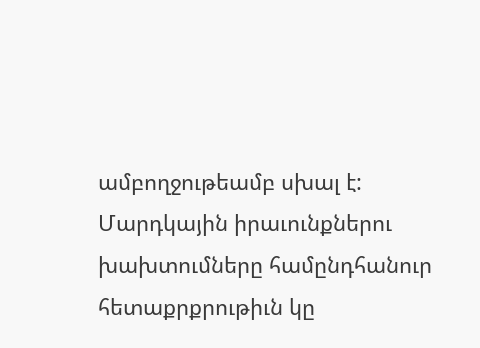ամբողջութեամբ սխալ է: Մարդկային իրաւունքներու խախտումները համընդհանուր հետաքրքրութիւն կը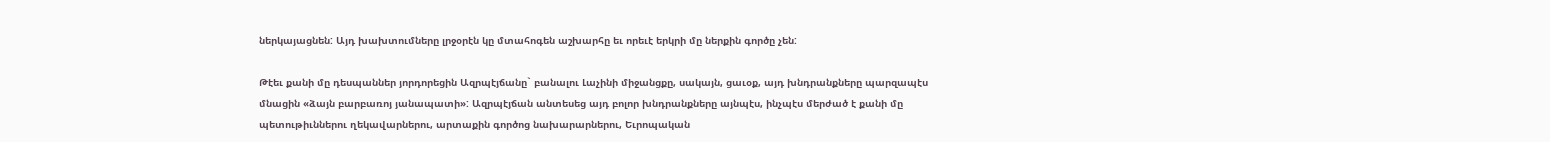ներկայացնեն: Այդ խախտումները լրջօրէն կը մտահոգեն աշխարհը եւ որեւէ երկրի մը ներքին գործը չեն:

Թէեւ քանի մը դեսպաններ յորդորեցին Ազրպէյճանը` բանալու Լաչինի միջանցքը, սակայն, ցաւօք, այդ խնդրանքները պարզապէս մնացին «ձայն բարբառոյ յանապատի»: Ազրպէյճան անտեսեց այդ բոլոր խնդրանքները այնպէս, ինչպէս մերժած է քանի մը պետութիւններու ղեկավարներու, արտաքին գործոց նախարարներու, Եւրոպական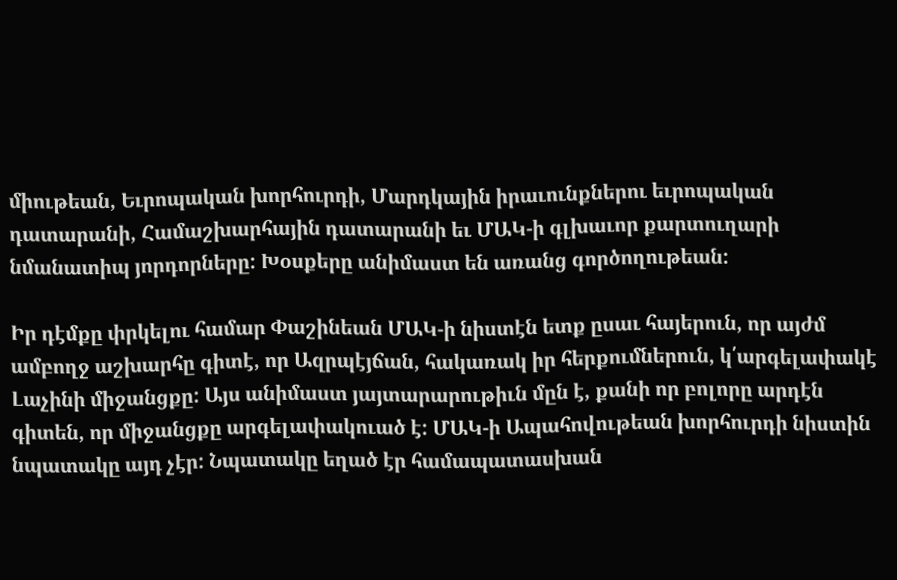միութեան, Եւրոպական խորհուրդի, Մարդկային իրաւունքներու եւրոպական դատարանի, Համաշխարհային դատարանի եւ ՄԱԿ-ի գլխաւոր քարտուղարի նմանատիպ յորդորները: Խօսքերը անիմաստ են առանց գործողութեան:

Իր դէմքը փրկելու համար Փաշինեան ՄԱԿ-ի նիստէն ետք ըսաւ հայերուն, որ այժմ ամբողջ աշխարհը գիտէ, որ Ազրպէյճան, հակառակ իր հերքումներուն, կ՛արգելափակէ Լաչինի միջանցքը: Այս անիմաստ յայտարարութիւն մըն է, քանի որ բոլորը արդէն գիտեն, որ միջանցքը արգելափակուած է: ՄԱԿ-ի Ապահովութեան խորհուրդի նիստին նպատակը այդ չէր: Նպատակը եղած էր համապատասխան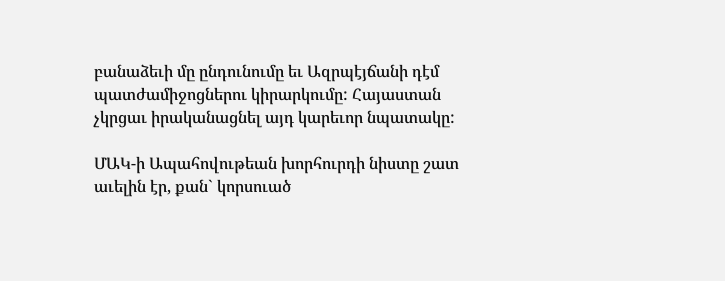բանաձեւի մը ընդունումը եւ Ազրպէյճանի դէմ պատժամիջոցներու կիրարկումը: Հայաստան չկրցաւ իրականացնել այդ կարեւոր նպատակը:

ՄԱԿ-ի Ապահովութեան խորհուրդի նիստը շատ աւելին էր, քան` կորսուած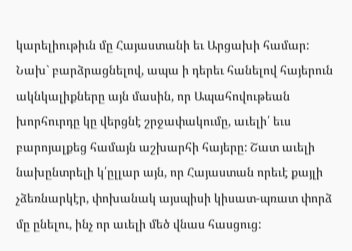կարելիութիւն մը Հայաստանի եւ Արցախի համար: Նախ` բարձրացնելով, ապա ի դերեւ հանելով հայերուն ակնկալիքները այն մասին, որ Ապահովութեան խորհուրդը կը վերցնէ շրջափակումը, աւելի՛ եւս բարոյալքեց համայն աշխարհի հայերը: Շատ աւելի նախընտրելի կ՛ըլլար այն, որ Հայաստան որեւէ քայլի չձեռնարկէր, փոխանակ այսպիսի կիսատ-պռատ փորձ մը ընելու, ինչ որ աւելի մեծ վնաս հասցուց: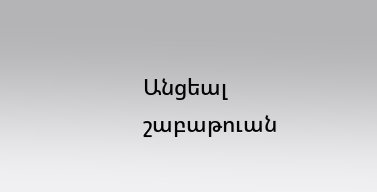Անցեալ շաբաթուան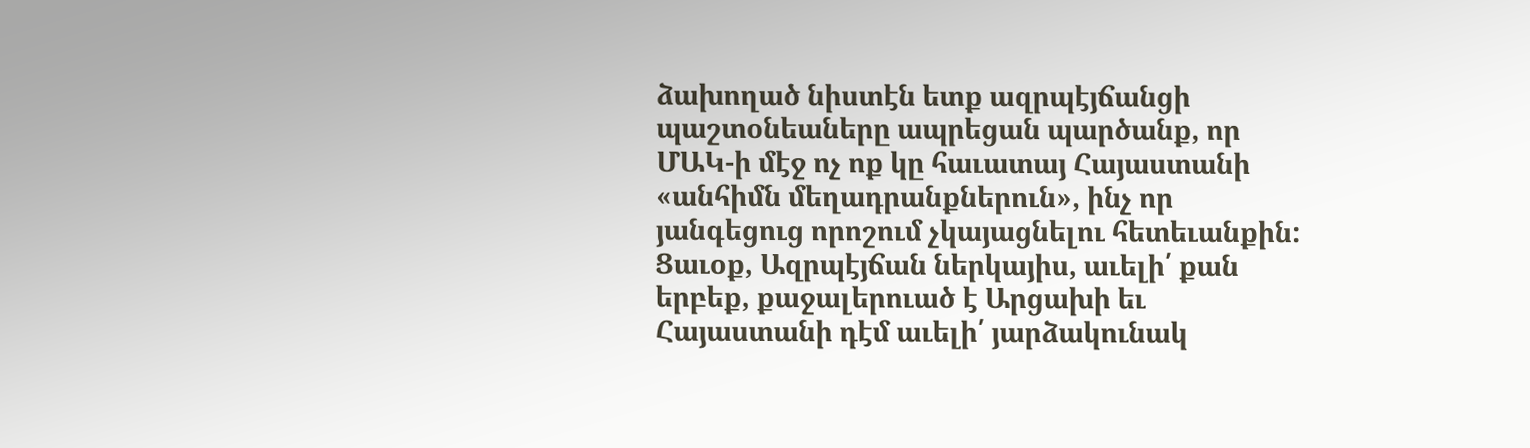ձախողած նիստէն ետք ազրպէյճանցի պաշտօնեաները ապրեցան պարծանք, որ ՄԱԿ-ի մէջ ոչ ոք կը հաւատայ Հայաստանի «անհիմն մեղադրանքներուն», ինչ որ յանգեցուց որոշում չկայացնելու հետեւանքին: Ցաւօք, Ազրպէյճան ներկայիս, աւելի՛ քան երբեք, քաջալերուած է Արցախի եւ Հայաստանի դէմ աւելի՛ յարձակունակ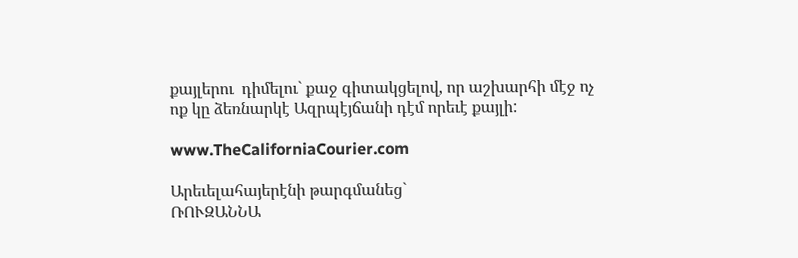քայլերու  դիմելու` քաջ գիտակցելով, որ աշխարհի մէջ ոչ ոք կը ձեռնարկէ Ազրպէյճանի դէմ որեւէ քայլի:

www.TheCaliforniaCourier.com

Արեւելահայերէնի թարգմանեց`
ՌՈՒԶԱՆՆԱ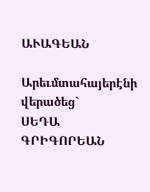ԱՒԱԳԵԱՆ

Արեւմտահայերէնի վերածեց`
ՍԵԴԱ ԳՐԻԳՈՐԵԱՆ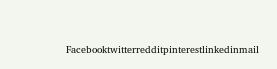Facebooktwitterredditpinterestlinkedinmail